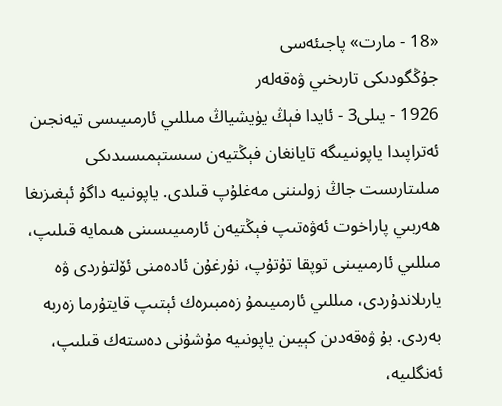«18 - مارت» پاجىئەسى
جۇڭگودىكى تارىخىي ۋەقەلەر
1926 - يىلى3 - ئايدا فېڭ يۈيشياڭ مىللىي ئارمىيىسى تيەنجىن ئەتراپىدا ياپونىيىگە تايانغان فېڭتيەن سىستېمىسىدىكى مىلىتارىست جاڭ زولىننى مەغلۇپ قىلدى. ياپونىيە داگۇ ئېغىزىغا ھەربىي پاراخوت ئەۋەتىپ فېڭتيەن ئارمىيىسىنى ھىمايە قىلىپ، مىللىي ئارمىيىنى توپقا تۇتۇپ، نۇرغۇن ئادەمنى ئۆلتۈردى ۋە يارىلاندۇردى، مىللىي ئارمىيىمۇ زەمبىرەك ئېتىپ قايتۇرما زەربە بەردى. بۇ ۋەقەدىن كېيىن ياپونىيە مۇشۇنى دەستەك قىلىپ، ئەنگلىيە،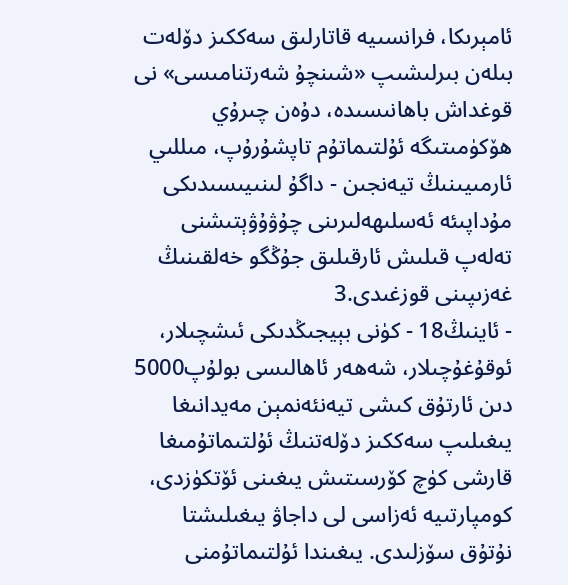ئامېرىكا، فرانسىيە قاتارلىق سەككىز دۆلەت بىلەن بىرلىشىپ «شىنچۇ شەرتنامىسى» نى قوغداش باھانىسىدە، دۇەن چىرۇي ھۆكۈمىتىگە ئۇلتىماتۇم تاپشۇرۇپ، مىللىي ئارمىيىنىڭ تيەنجىن - داگۇ لىنىيىسىدىكى مۇداپىئە ئەسلىھەلىرىنى چۇۋۇۋېتىشنى تەلەپ قىلىش ئارقىلىق جۇڭگو خەلقىنىڭ غەزىپىنى قوزغىدى.3
- ئاينىڭ18 - كۈنى بېيجىڭدىكى ئىشچىلار، ئوقۇغۇچىلار، شەھەر ئاھالىسى بولۇپ5000 دىن ئارتۇق كىشى تيەنئەنمېن مەيدانىغا يىغىلىپ سەككىز دۆلەتنىڭ ئۇلتىماتۇمىغا قارشى كۈچ كۆرسىتىش يىغىنى ئۆتكۈزدى، كومپارتىيە ئەزاسى لى داجاۋ يىغىلىشتا نۇتۇق سۆزلىدى. يىغىندا ئۇلتىماتۇمنى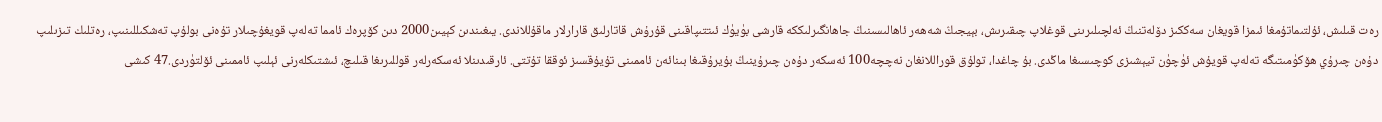رەت قىلىش، ئۇلتىماتۇمغا ئىمزا قويغان سەككىز دۆلەتنىڭ ئەلچىلىرىنى قوغلاپ چىقىرىش، بېيجىڭ شەھەر ئاھالىسىنىڭ جاھانگىرلىككە قارشى بۈيۈك ئىتتىپاقىنى قۇرۇش قاتارلىق قارارلار ماقۇللاندى. يىغىندىن كېيىن2000 دىن كۆپرەك ئامما تەلەپ قويغۇچىلار تۇەنى بولۇپ تەشكىللىنىپ، رەتلىك تىزىلىپ دۇەن چىرۇي ھۆكۈمىتىگە تەلەپ قويۇش ئۈچۈن تيېشىزى كوچىسىغا ماڭدى. بۇ چاغدا، تولۇق قوراللانغان نەچچە100 ئەسكەر دۇەن چىرۇينىڭ بۇيرۇقىغا بىنائەن ئاممىنى تۇيۇقسىز ئوققا تۇتتى. ئارقىدىنلا ئەسكەرلەر قوللىرىغا قىلىچ، ئىشتىكلەرنى ئېلىپ ئاممىنى ئۆلتۈردى.47 كىشى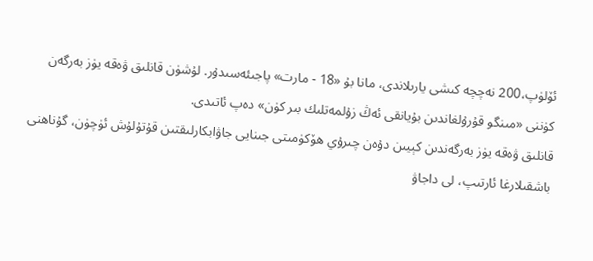ئۆلۈپ،200 نەچچە كىشى يارىلاندى، مانا بۇ «18 - مارت» پاجىئەسىدۇر. لۇشۈن قانلىق ۋەقە يۈز بەرگەن كۈننى «مىنگو قۇرۇلغاندىن بۇيانقى ئەڭ زۇلمەتلىك بىر كۈن» دەپ ئاتىدى.
قانلىق ۋەقە يۈز بەرگەندىن كېيىن دۇەن چىرۇي ھۆكۈمىتى جىنايى جاۋابكارلىقتىن قۇتۇلۇش ئۈچۈن، گۇناھنى باشقىلارغا ئارتىپ، لى داجاۋ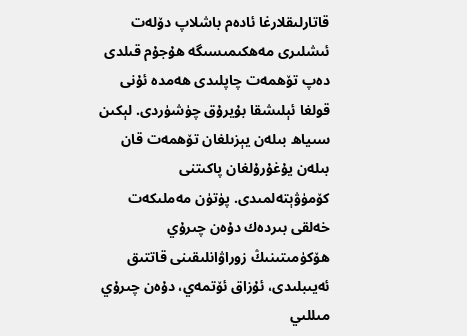قاتارلىقلارغا ئادەم باشلاپ دۆلەت ئىشلىرى مەھكىمىسىگە ھۇجۇم قىلدى دەپ تۆھمەت چاپلىدى ھەمدە ئۇنى قولغا ئېلىشقا بۇيرۇق چۈشۈردى. لېكىن سىياھ بىلەن يېزىلغان تۆھمەت قان بىلەن يۇغۇرۇلغان پاكىتنى كۆمۈۋېتەلمىدى. پۈتۈن مەملىكەت خەلقى بىردەك دۇەن چىرۇي ھۆكۈمىتىنىڭ زوراۋانلىقىنى قاتتىق ئەيىبلىدى، ئۇزاق ئۆتمەي، دۇەن چىرۇي مىللىي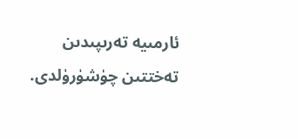ئارمىيە تەرىپىدىن تەختتىن چۈشۈرۈلدى.